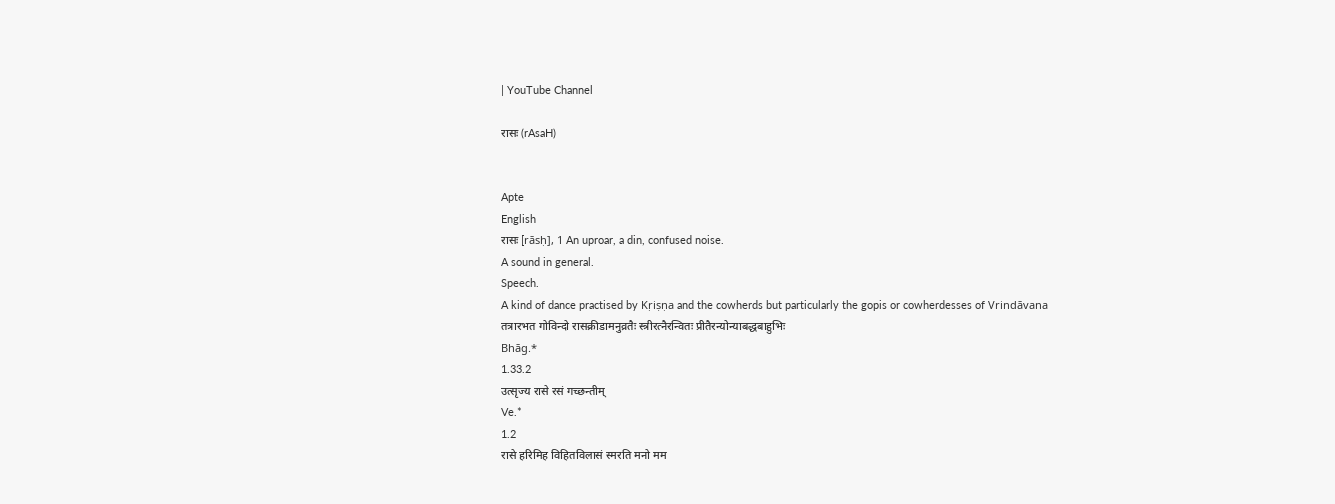| YouTube Channel

रासः (rAsaH)


Apte
English
रासः [rāsḥ], 1 An uproar, a din, confused noise.
A sound in general.
Speech.
A kind of dance practised by Kṛiṣṇa and the cowherds but particularly the gopis or cowherdesses of Vrindāvana
तत्रारभत गोविन्दो रासक्रीडामनुव्रतैः स्त्रीरत्नैरन्वितः प्रीतैरन्योन्याबद्धबाहुभिः
Bhāg.*
1.33.2
उत्सृज्य रासे रसं गच्छन्तीम्
Ve.*
1.2
रासे हरिमिह विहितविलासं स्मरति मनो मम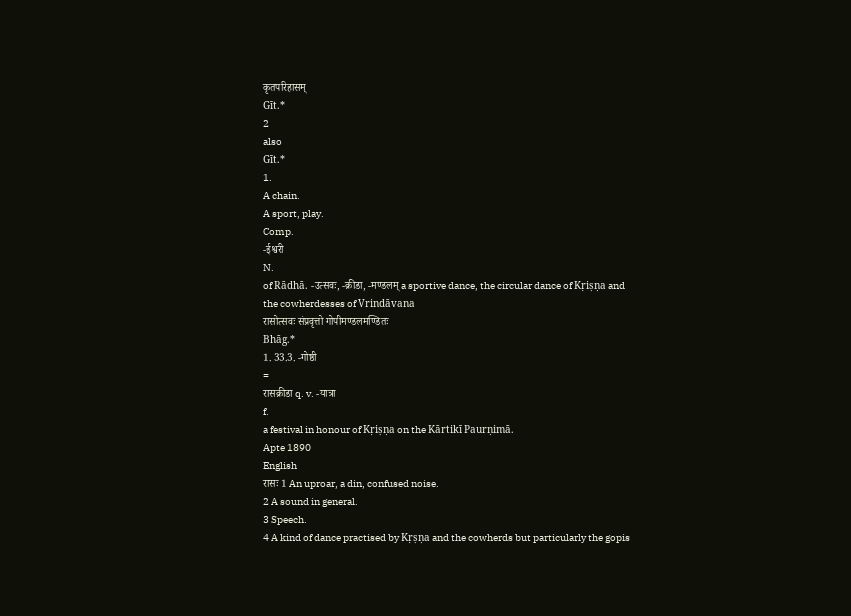कृतपरिहासम्
Gīt.*
2
also
Gīt.*
1.
A chain.
A sport, play.
Comp.
-ईश्वरी
N.
of Rādhā. -उत्सवः, -क्रीडा, -मण्डलम् a sportive dance, the circular dance of Kṛiṣṇa and the cowherdesses of Vrindāvana
रासोत्सवः संप्रवृत्तो गोपीमण्डलमण्डितः
Bhāg.*
1. 33.3. -गोष्ठी
=
रासक्रीडा q. v. -यात्रा
f.
a festival in honour of Kṛiṣṇa on the Kārtikī Paurṇimā.
Apte 1890
English
रासः 1 An uproar, a din, confused noise.
2 A sound in general.
3 Speech.
4 A kind of dance practised by Kṛṣṇa and the cowherds but particularly the gopis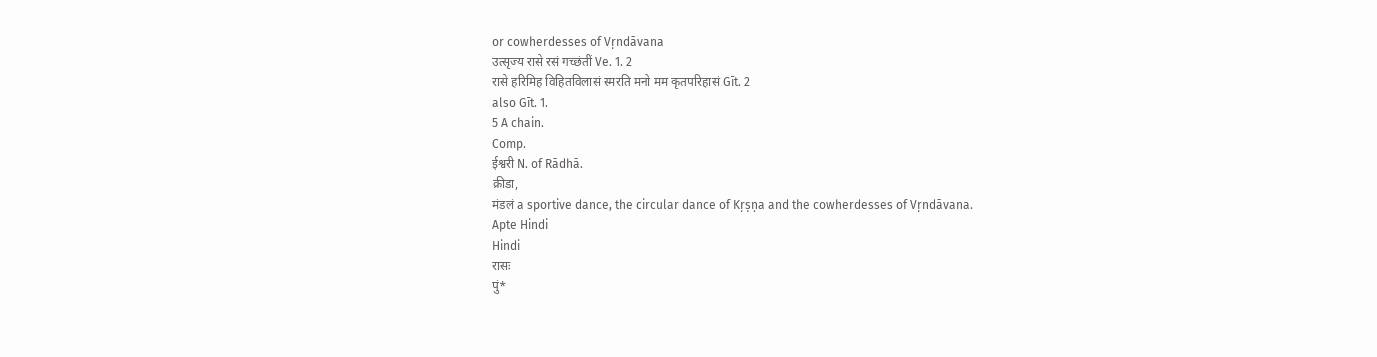or cowherdesses of Vṛndāvana
उत्सृज्य रासे रसं गच्छंतीं Ve. 1. 2
रासे हरिमिह विहितविलासं स्मरति मनो मम कृतपरिहासं Gīt. 2
also Gīt. 1.
5 A chain.
Comp.
ईश्वरी N. of Rādhā.
क्रीडा,
मंडलं a sportive dance, the circular dance of Kṛṣṇa and the cowherdesses of Vṛndāvana.
Apte Hindi
Hindi
रासः
पुं*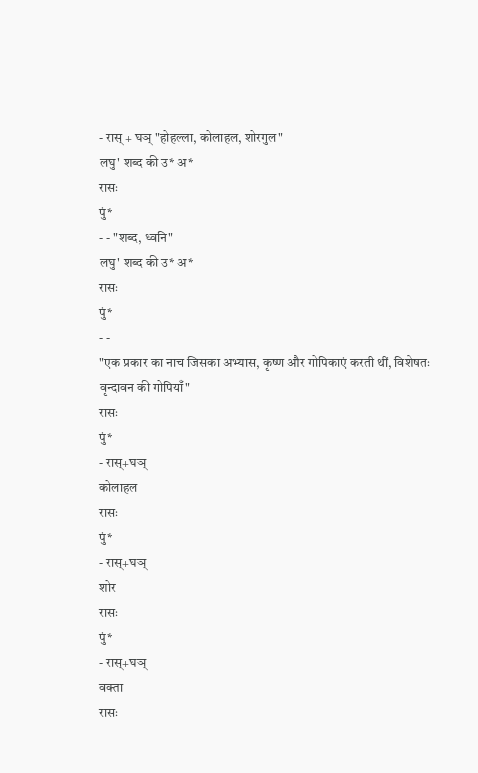- रास् + घञ् "होहल्ला, कोलाहल, शोरगुल"
लघु' शब्द की उ* अ*
रासः
पुं*
- - "शब्द, ध्वनि"
लघु' शब्द की उ* अ*
रासः
पुं*
- -
"एक प्रकार का नाच जिसका अभ्यास, कृष्ण और गोपिकाएं करती थीं, विशेषतः वृन्दावन की गोपियाँ"
रासः
पुं*
- रास्+घञ्
कोलाहल
रासः
पुं*
- रास्+घञ्
शोर
रासः
पुं*
- रास्+घञ्
वक्ता
रासः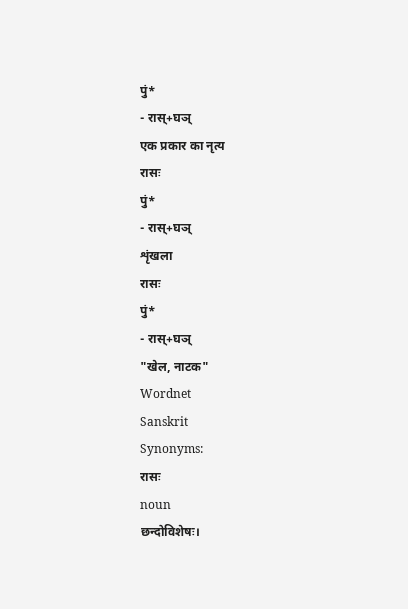पुं*
- रास्+घञ्
एक प्रकार का नृत्य
रासः
पुं*
- रास्+घञ्
शृंखला
रासः
पुं*
- रास्+घञ्
"खेल, नाटक"
Wordnet
Sanskrit
Synonyms:
रासः
noun
छन्दोविशेषः।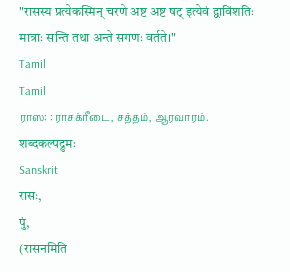"रासस्य प्रत्येकस्मिन् चरणे अष्ट अष्ट षट् इत्येवं द्वाविंशतिः मात्राः सन्ति तथा अन्ते सगणः वर्तते।"
Tamil
Tamil
ராஸ: : ராசக்ரீடை, சத்தம், ஆரவாரம்.
शब्दकल्पद्रुमः
Sanskrit
रासः,
पुं,
(रासनमिति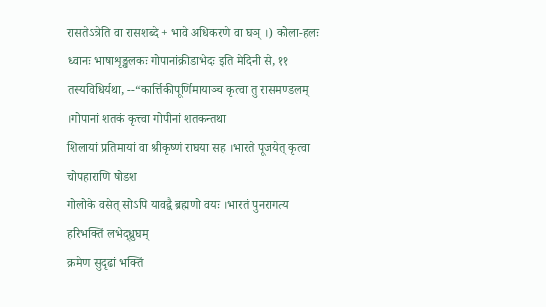रासतेऽत्रेति वा रासशब्दे + भावे अधिकरणे वा घञ् ।) कोला-हलः ध्वानः भाषाशृङ्खलकः गोपानांक्रीडाभेदः इति मेदिनी से, ११
तस्यविधिर्यथा, --“कार्त्तिकीपूर्णिमायाञ्च कृत्वा तु रासमण्डलम् ।गोपानां शतकं कृत्त्वा गोपीनां शतकन्तथा
शिलायां प्रतिमायां वा श्रीकृष्णं राघया सह ।भारते पूजयेत् कृत्वा चोपहाराणि षोडश
गोलोके वसेत् सोऽपि यावद्वै ब्रह्मणो वयः ।भारतं पुनरागत्य हरिभक्तिं लभेद्ध्रुघम्
क्रमेण सुदृढां भक्तिं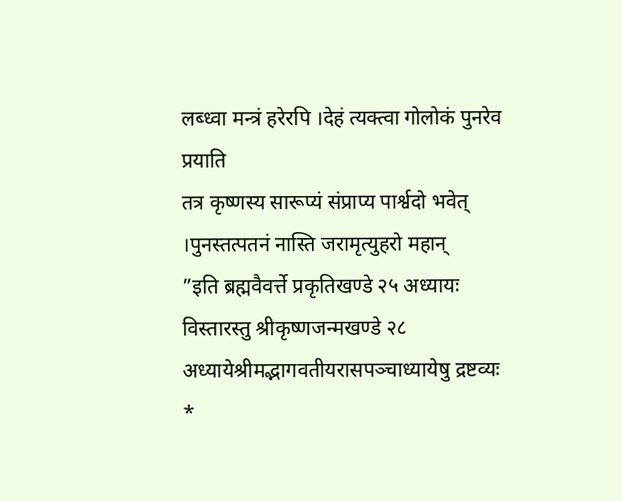लब्ध्वा मन्त्रं हरेरपि ।देहं त्यक्त्वा गोलोकं पुनरेव प्रयाति
तत्र कृष्णस्य सारूप्यं संप्राप्य पार्श्वदो भवेत् ।पुनस्तत्पतनं नास्ति जरामृत्युहरो महान्
”इति ब्रह्मवैवर्त्ते प्रकृतिखण्डे २५ अध्यायः
विस्तारस्तु श्रीकृष्णजन्मखण्डे २८ अध्यायेश्रीमद्भागवतीयरासपञ्चाध्यायेषु द्रष्टव्यः
*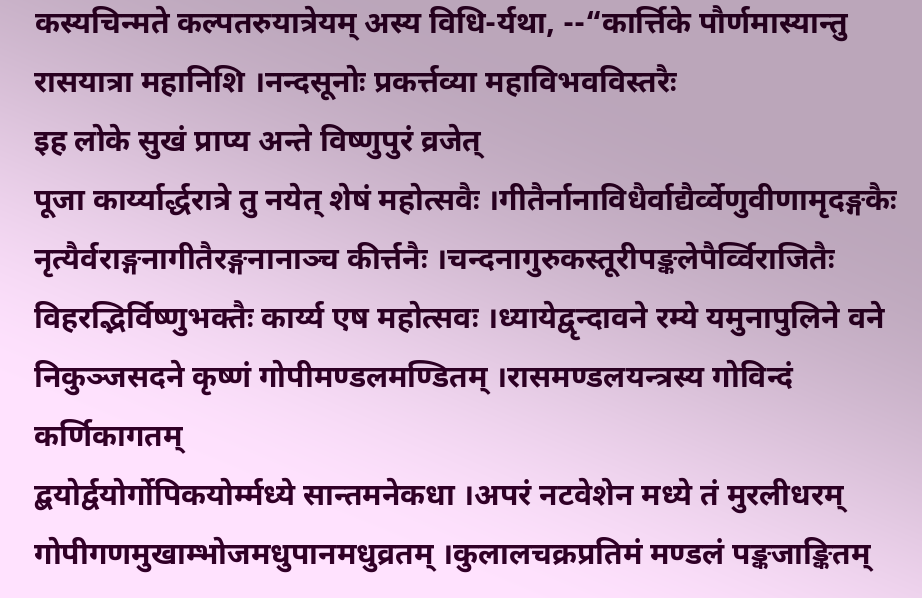कस्यचिन्मते कल्पतरुयात्रेयम् अस्य विधि-र्यथा, --“कार्त्तिके पौर्णमास्यान्तु रासयात्रा महानिशि ।नन्दसूनोः प्रकर्त्तव्या महाविभवविस्तरैः
इह लोके सुखं प्राप्य अन्ते विष्णुपुरं व्रजेत्
पूजा कार्य्यार्द्धरात्रे तु नयेत् शेषं महोत्सवैः ।गीतैर्नानाविधैर्वाद्यैर्व्वेणुवीणामृदङ्गकैः
नृत्यैर्वराङ्गनागीतैरङ्गनानाञ्च कीर्त्तनैः ।चन्दनागुरुकस्तूरीपङ्कलेपैर्व्विराजितैः
विहरद्भिर्विष्णुभक्तैः कार्य्य एष महोत्सवः ।ध्यायेद्वृन्दावने रम्ये यमुनापुलिने वने
निकुञ्जसदने कृष्णं गोपीमण्डलमण्डितम् ।रासमण्डलयन्त्रस्य गोविन्दं कर्णिकागतम्
द्बयोर्द्वयोर्गोपिकयोर्म्मध्ये सान्तमनेकधा ।अपरं नटवेशेन मध्ये तं मुरलीधरम्
गोपीगणमुखाम्भोजमधुपानमधुव्रतम् ।कुलालचक्रप्रतिमं मण्डलं पङ्कजाङ्कितम्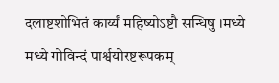दलाष्टशोभितं कार्य्यं महिष्योऽष्टौ सन्धिषु ।मध्ये मध्ये गोविन्दं पार्श्वयोरष्टरूपकम्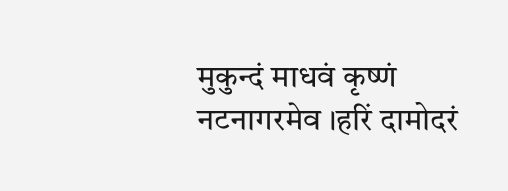मुकुन्दं माधवं कृष्णं नटनागरमेव ।हरिं दामोदरं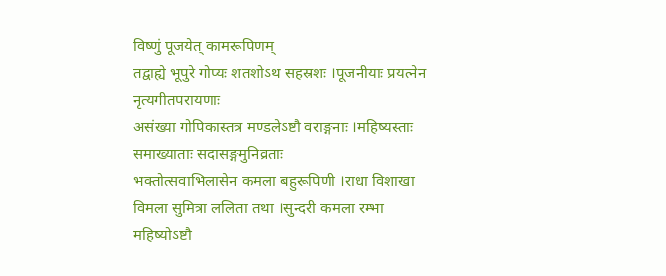विष्णुं पूजयेत् कामरूपिणम्
तद्वाह्ये भूपुरे गोप्यः शतशोऽथ सहस्रशः ।पूजनीयाः प्रयत्नेन नृत्यगीतपरायणाः
असंख्या गोपिकास्तत्र मण्डलेऽष्टौ वराङ्गनाः ।महिष्यस्ताः समाख्याताः सदासङ्गमुनिव्रताः
भक्तोत्सवाभिलासेन कमला बहुरूपिणी ।राधा विशाखा विमला सुमित्रा ललिता तथा ।सुन्दरी कमला रम्भा महिष्योऽष्टौ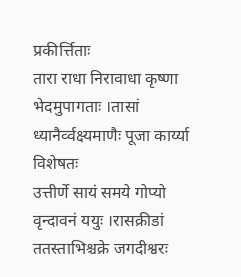प्रकीर्त्तिताः
तारा राधा निरावाधा कृष्णा भेदमुपागताः ।तासां ध्यानैर्व्वक्ष्यमाणैः पूजा कार्य्या विशेषतः
उत्तीर्णे सायं समये गोप्यो वृन्दावनं ययुः ।रासक्रीडां ततस्ताभिश्चक्रे जगदीश्वरः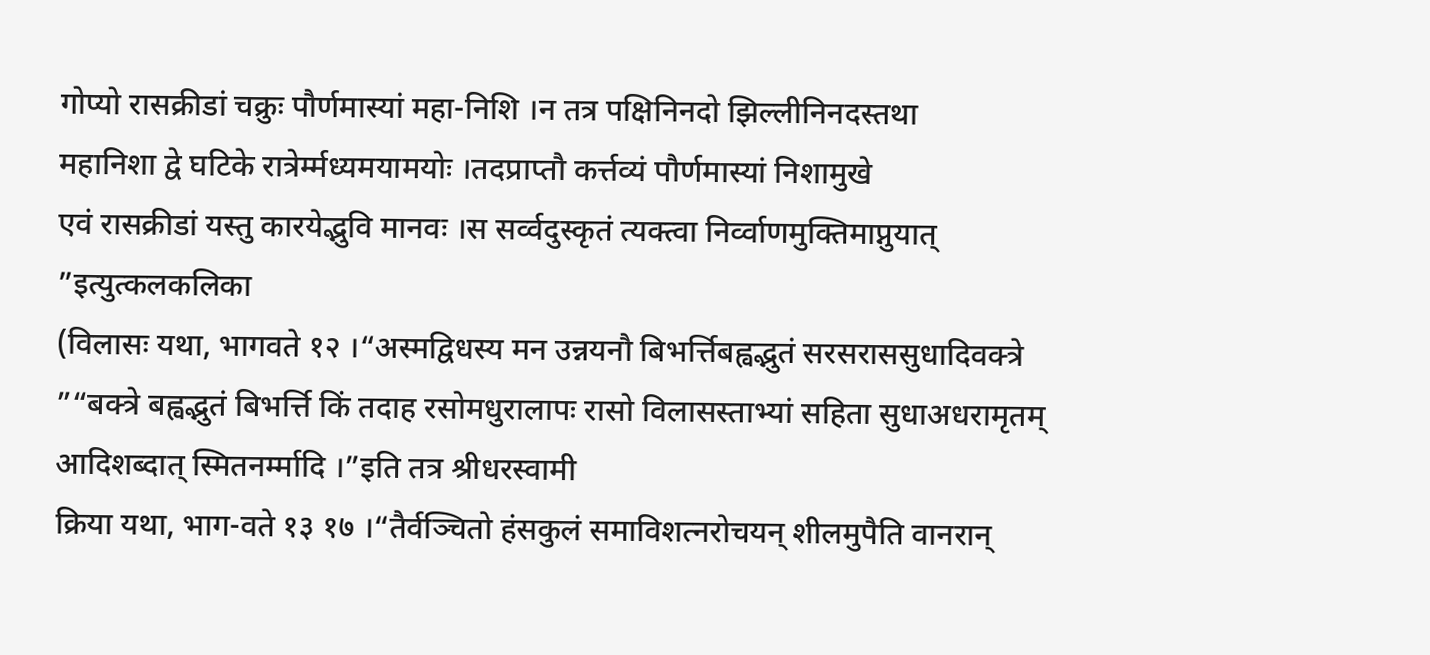गोप्यो रासक्रीडां चक्रुः पौर्णमास्यां महा-निशि ।न तत्र पक्षिनिनदो झिल्लीनिनदस्तथा
महानिशा द्वे घटिके रात्रेर्म्मध्यमयामयोः ।तदप्राप्तौ कर्त्तव्यं पौर्णमास्यां निशामुखे
एवं रासक्रीडां यस्तु कारयेद्भुवि मानवः ।स सर्व्वदुस्कृतं त्यक्त्वा निर्व्वाणमुक्तिमाप्नुयात्
”इत्युत्कलकलिका
(विलासः यथा, भागवते १२ ।“अस्मद्विधस्य मन उन्नयनौ बिभर्त्तिबह्वद्भुतं सरसराससुधादिवक्त्रे
”“बक्त्रे बह्वद्भुतं बिभर्त्ति किं तदाह रसोमधुरालापः रासो विलासस्ताभ्यां सहिता सुधाअधरामृतम् आदिशब्दात् स्मितनर्म्मादि ।”इति तत्र श्रीधरस्वामी
क्रिया यथा, भाग-वते १३ १७ ।“तैर्वञ्चितो हंसकुलं समाविशत्नरोचयन् शीलमुपैति वानरान्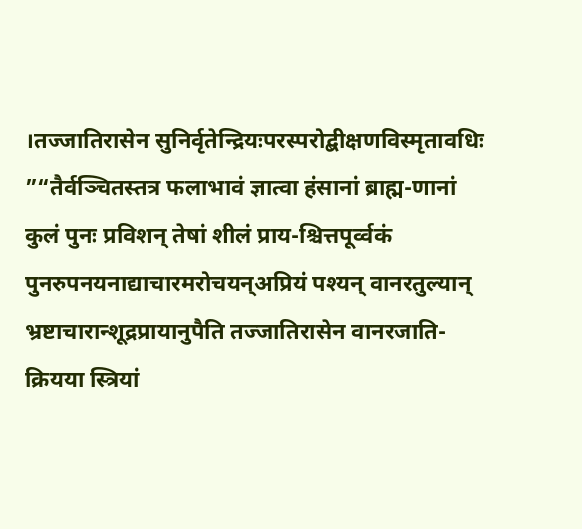।तज्जातिरासेन सुनिर्वृतेन्द्रियःपरस्परोद्बीक्षणविस्मृतावधिः
”“तैर्वञ्चितस्तत्र फलाभावं ज्ञात्वा हंसानां ब्राह्म-णानां कुलं पुनः प्रविशन् तेषां शीलं प्राय-श्चित्तपूर्व्वकं पुनरुपनयनाद्याचारमरोचयन्अप्रियं पश्यन् वानरतुल्यान् भ्रष्टाचारान्शूद्रप्रायानुपैति तज्जातिरासेन वानरजाति-क्रियया स्त्रियां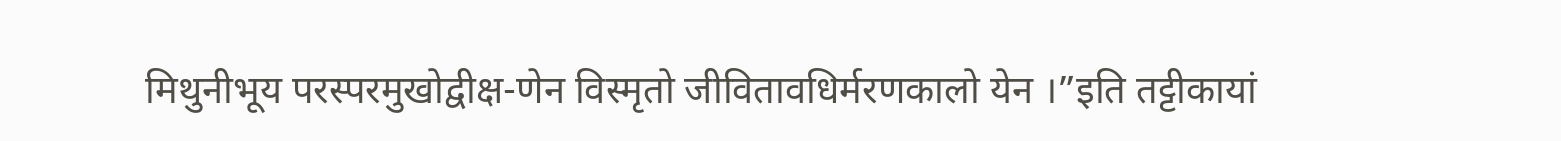मिथुनीभूय परस्परमुखोद्वीक्ष-णेन विस्मृतो जीवितावधिर्मरणकालो येन ।”इति तट्टीकायां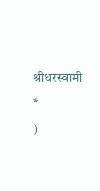श्रीधरस्वामी
*
)